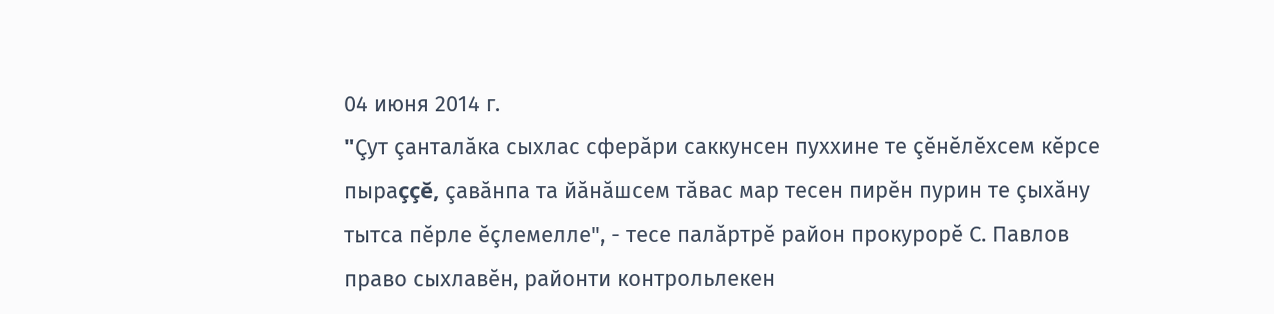04 июня 2014 г.
"Çут çанталăка сыхлас сферăри саккунсен пуххине те çĕнĕлĕхсем кĕрсе пыраççĕ, çавăнпа та йăнăшсем тăвас мар тесен пирĕн пурин те çыхăну тытса пĕрле ĕçлемелле", - тесе палăртрĕ район прокурорĕ С. Павлов право сыхлавĕн, районти контрольлекен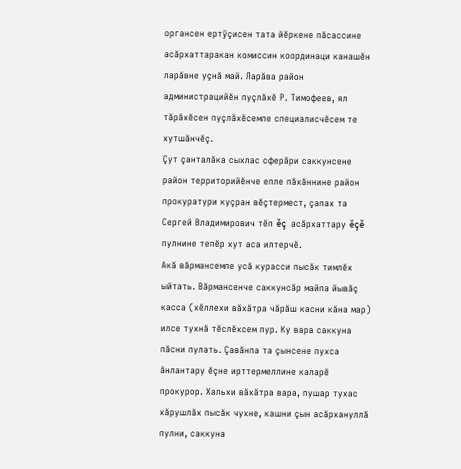органсен ертÿçисен тата йĕркене пăсассине асăрхаттаракан комиссин координаци канашĕн ларăвне уçнă май. Ларăва район администрацийĕн пуçлăхĕ Р. Тимофеев, ял тăрăхĕсен пуçлăхĕсемпе специалисчĕсем те хутшăнчĕç.
Çут çанталăка сыхлас сферăри саккунсене район территорийĕнче епле пăхăннине район прокуратури куçран вĕçтермест, çапах та Сергей Владимирович тĕп ĕç асăрхаттару ĕçĕ пулнине тепĕр хут аса илтерчĕ.
Акă вăрмансемпе усă курасси пысăк тимлĕх ыйтать. Вăрмансенче саккунсăр майпа йывăç касса (хĕллехи вăхăтра чăрăш касни кăна мар) илсе тухнă тĕслĕхсем пур. Ку вара саккуна пăсни пулать. Çавăнпа та çынсене пухса ăнлантару ĕçне ирттермеллине каларĕ прокурор. Хальхи вăхăтра вара, пушар тухас хăрушлăх пысăк чухне, кашни çын асăрхануллă пулни, саккуна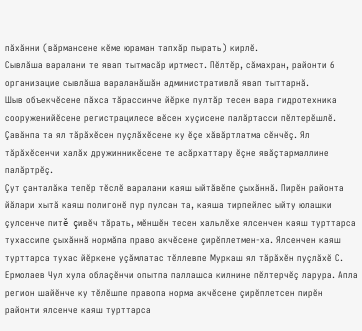пăхăнни (вăрмансене кĕме юраман тапхăр пырать) кирлĕ.
Сывлăша варалани те явап тытмасăр иртмест. Пĕлтĕр, сăмахран, районти 6 организацие сывлăша вараланăшăн административлă явап тыттарнă.
Шыв объекчĕсене пăхса тăрассинче йĕрке пултăр тесен вара гидротехника сооруженийĕсене регистрацилесе вĕсен хуçисене палăртасси пĕлтерĕшлĕ. Çавăнпа та ял тăрăхĕсен пуçлăхĕсене ку ĕçе хăвăртлатма сĕнчĕç. Ял тăрăхĕсенчи халăх дружинникĕсене те асăрхаттару ĕçне явăçтармаллине палăртрĕç.
Çут çанталăка тепĕр тĕслĕ варалани каяш ыйтăвĕпе çыхăннă. Пирĕн районта йăлари хытă каяш полигонĕ пур пулсан та, каяша тирпейлес ыйту юлашки çулсенче питĕ çивĕч тăрать, мĕншĕн тесен хальлĕхе ялсенчен каяш турттарса тухассипе çыхăннă нормăпа право акчĕсене çирĕплетмен-ха. Ялсенчен каяш турттарса тухас йĕркене уçăмлатас тĕллевпе Муркаш ял тăрăхĕн пуçлăхĕ С. Ермолаев Чул хула облаçĕнчи опытпа паллашса килнине пĕлтерчĕç ларура. Апла регион шайĕнче ку тĕлĕшпе правопа норма акчĕсене çирĕплетсен пирĕн районти ялсенче каяш турттарса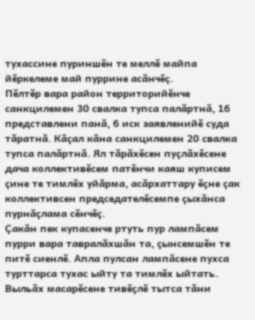тухассине пуриншĕн те меллĕ майпа йĕркелеме май пуррине асăнчĕç.
Пĕлтĕр вара район территорийĕнче санкцилемен 30 свалка тупса палăртнă, 16 представлени панă, 6 иск заявленийĕ суда тăратнă. Кăçал кăна санкцилемен 20 свалка тупса палăртнă. Ял тăрăхĕсен пуçлăхĕсене дача коллективĕсем патĕнчи каяш куписем çине те тимлĕх уйăрма, асăрхаттару ĕçне çак коллективсен председателĕсемпе çыхăнса пурнăçлама сĕнчĕç.
Çакăн пек купасенче ртуть пур лампăсем пурри вара тавралăхшăн та, çынсемшĕн те питĕ сиенлĕ. Апла пулсан лампăсене пухса турттарса тухас ыйту та тимлĕх ыйтать.
Выльăх масарĕсене тивĕçлĕ тытса тăни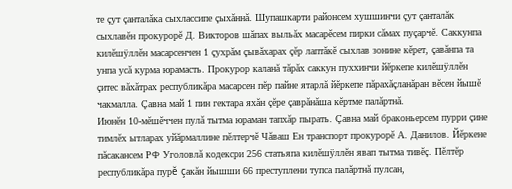те çут çанталăка сыхлассипе çыхăннă. Шупашкарти районсем хушшинчи çут çанталăк сыхлавĕн прокурорĕ Д. Викторов шăпах выльăх масарĕсем пирки сăмах пуçарчĕ. Саккунпа килĕшÿллĕн масарсенчен 1 çухрăм çывăхарах çĕр лаптăкĕ сыхлав зонине кĕрет, çавăнпа та унпа усă курма юрамасть. Прокурор каланă тăрăх саккун пуххинчи йĕркепе килĕшÿллĕн çитес вăхăтрах республикăра масарсен пĕр пайне ятарлă йĕркепе пăрахăçланăран вĕсен йышĕ чакмалла. Çавна май 1 пин гектара яхăн çĕре çаврăнăша кĕртме палăртнă.
Июнĕн 10-мĕшĕччен пулă тытма юраман тапхăр пырать. Çавна май браконьерсем пурри çине тимлĕх ытларах уйăрмаллине пĕлтерчĕ Чăваш Ен транспорт прокурорĕ А. Данилов. Йĕркене пăсакансем РФ Уголовлă кодексри 256 статьяпа килĕшÿллĕн явап тытма тивĕç. Пĕлтĕр республикăра пурĕ çакăн йышши 66 преступлени тупса палăртнă пулсан,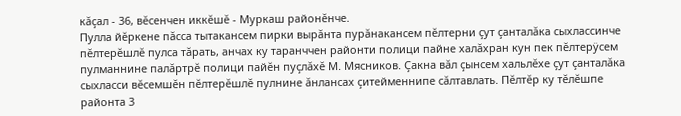кăçал - 36, вĕсенчен иккĕшĕ - Муркаш районĕнче.
Пулла йĕркене пăсса тытакансем пирки вырăнта пурăнакансем пĕлтерни çут çанталăка сыхлассинче пĕлтерĕшлĕ пулса тăрать, анчах ку таранччен районти полици пайне халăхран кун пек пĕлтерÿсем пулманнине палăртрĕ полици пайĕн пуçлăхĕ М. Мясников. Çакна вăл çынсем хальлĕхе çут çанталăка сыхласси вĕсемшĕн пĕлтерĕшлĕ пулнине ăнлансах çитейменнипе сăлтавлать. Пĕлтĕр ку тĕлĕшпе районта 3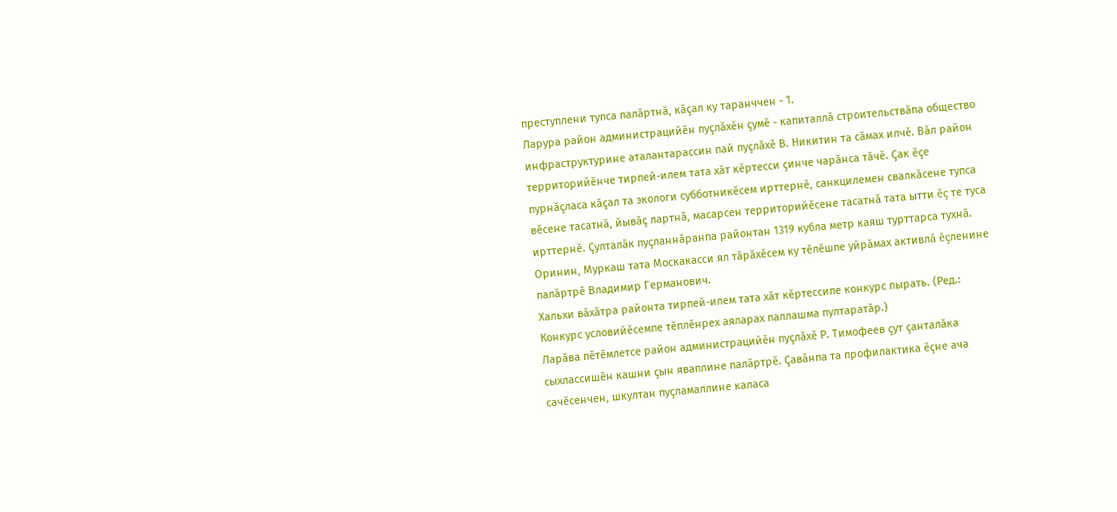преступлени тупса палăртнă, кăçал ку таранччен - 1.
Ларура район администрацийĕн пуçлăхĕн çумĕ - капиталлă строительствăпа общество инфраструктурине аталантарассин пай пуçлăхĕ В. Никитин та сăмах илчĕ. Вăл район территорийĕнче тирпей-илем тата хăт кĕртесси çинче чарăнса тăчĕ. Çак ĕçе пурнăçласа кăçал та экологи субботникĕсем ирттернĕ, санкцилемен свалкăсене тупса вĕсене тасатнă, йывăç лартнă, масарсен территорийĕсене тасатнă тата ытти ĕç те туса ирттернĕ. Çулталăк пуçланнăранпа районтан 1319 кубла метр каяш турттарса тухнă. Оринин, Муркаш тата Москакасси ял тăрăхĕсем ку тĕлĕшпе уйрăмах активлă ĕçленине палăртрĕ Владимир Германович.
Хальхи вăхăтра районта тирпей-илем тата хăт кĕртессипе конкурс пырать. (Ред.: Конкурс условийĕсемпе тĕплĕнрех аяларах паллашма пултаратăр.)
Ларăва пĕтĕмлетсе район администрацийĕн пуçлăхĕ Р. Тимофеев çут çанталăка сыхлассишĕн кашни çын яваплине палăртрĕ. Çавăнпа та профилактика ĕçне ача сачĕсенчен, шкултан пуçламаллине каласа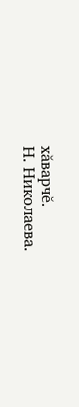хăварчĕ.
Н. Николаева.